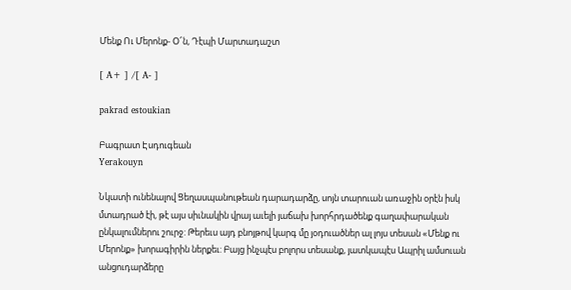Մենք Ու Մերոնք- Օ՜ն, Դէպի Մարտադաշտ

[ A+ ] /[ A- ]

pakrad estoukian

Բագրատ Էսդուգեան
Yerakouyn

Նկատի ունենալով Ցեղասպանութեան դարադարձը, սոյն տարուան առաջին օրէն իսկ մտադրած էի, թէ այս սիւնակին վրայ աւելի յաճախ խորհրդածենք գաղափարական ընկալումներու շուրջ: Թերեւս այդ բնոյթով կարգ մը յօդուածներ ալ լոյս տեսան «Մենք ու Մերոնք» խորագիրին ներքեւ: Բայց ինչպէս բոլորս տեսանք, յատկապէս Ապրիլ ամսուան անցուդարձերը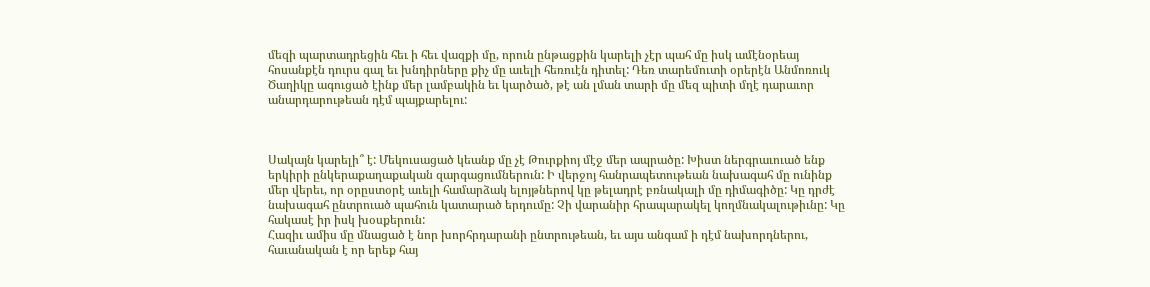մեզի պարտադրեցին հեւ ի հեւ վազքի մը, որուն ընթացքին կարելի չէր պահ մը իսկ ամէնօրեայ հոսանքէն դուրս գալ եւ խնդիրները քիչ մը աւելի հեռուէն դիտել: Դեռ տարեմուտի օրերէն Անմոռուկ Ծաղիկը ագուցած էինք մեր լամբակին եւ կարծած, թէ ան լման տարի մը մեզ պիտի մղէ դարաւոր անարդարութեան դէմ պայքարելու:



Սակայն կարելի՞ է: Մեկուսացած կեանք մը չէ Թուրքիոյ մէջ մեր ապրածը: Խիստ ներգրաւուած ենք երկիրի ընկերաքաղաքական զարգացումներուն: Ի վերջոյ հանրապետութեան նախագահ մը ունինք մեր վերեւ, որ օրըստօրէ աւելի համարձակ ելոյթներով կը թելադրէ բռնակալի մը դիմագիծը: Կը դրժէ նախագահ ընտրուած պահուն կատարած երդումը: Չի վարանիր հրապարակել կողմնակալութիւնը: Կը հակասէ իր իսկ խօսքերուն:
Հազիւ ամիս մը մնացած է նոր խորհրդարանի ընտրութեան, եւ այս անգամ ի դէմ նախորդներու, հաւանական է որ երեք հայ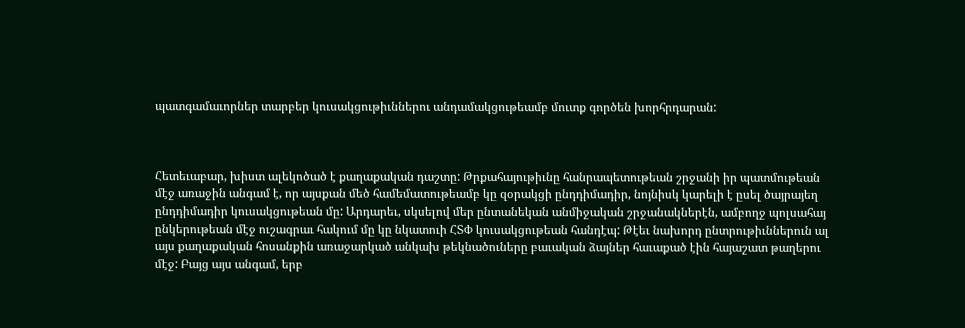պատգամաւորներ տարբեր կուսակցութիւններու անդամակցութեամբ մուտք գործեն խորհրդարան:



Հետեւաբար, խիստ ալեկոծած է քաղաքական դաշտը: Թրքահայութիւնը հանրապետութեան շրջանի իր պատմութեան մէջ առաջին անգամ է, որ այսքան մեծ համեմատութեամբ կը զօրակցի ընդդիմադիր, նոյնիսկ կարելի է ըսել ծայրայեղ ընդդիմադիր կուսակցութեան մը: Արդարեւ, սկսելով մեր ընտանեկան անմիջական շրջանակներէն, ամբողջ պոլսահայ ընկերութեան մէջ ուշագրաւ հակում մը կը նկատուի ՀՏՓ կուսակցութեան հանդէպ: Թէեւ նախորդ ընտրութիւններուն ալ այս քաղաքական հոսանքին առաջարկած անկախ թեկնածուները բաւական ձայներ հաւաքած էին հայաշատ թաղերու մէջ: Բայց այս անգամ, երբ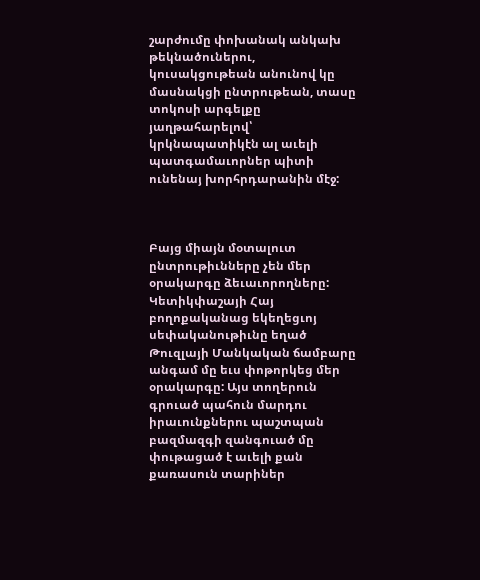շարժումը փոխանակ անկախ թեկնածուներու, կուսակցութեան անունով կը մասնակցի ընտրութեան, տասը տոկոսի արգելքը յաղթահարելով՝ կրկնապատիկէն ալ աւելի պատգամաւորներ պիտի ունենայ խորհրդարանին մէջ:



Բայց միայն մօտալուտ ընտրութիւնները չեն մեր օրակարգը ձեւաւորողները: Կետիկփաշայի Հայ բողոքականաց եկեղեցւոյ սեփականութիւնը եղած Թուզլայի Մանկական ճամբարը անգամ մը եւս փոթորկեց մեր օրակարգը: Այս տողերուն գրուած պահուն մարդու իրաւունքներու պաշտպան բազմազգի զանգուած մը փութացած է աւելի քան քառասուն տարիներ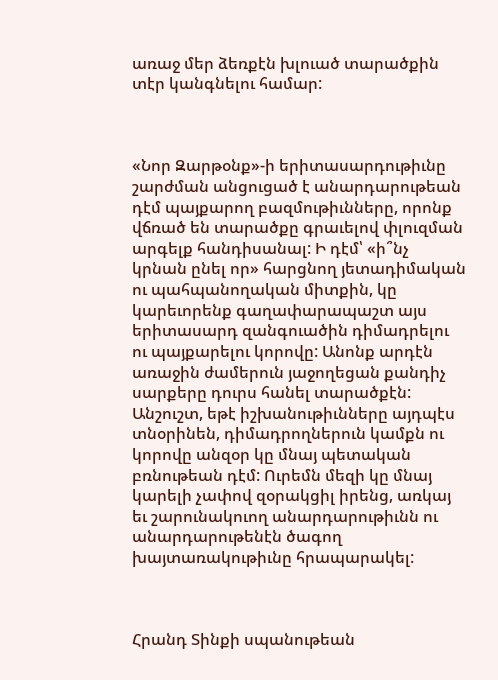առաջ մեր ձեռքէն խլուած տարածքին տէր կանգնելու համար:



«Նոր Զարթօնք»-ի երիտասարդութիւնը շարժման անցուցած է անարդարութեան դէմ պայքարող բազմութիւնները, որոնք վճռած են տարածքը գրաւելով փլուզման արգելք հանդիսանալ: Ի դէմ՝ «ի՞նչ կրնան ընել որ» հարցնող յետադիմական ու պահպանողական միտքին, կը կարեւորենք գաղափարապաշտ այս երիտասարդ զանգուածին դիմադրելու ու պայքարելու կորովը: Անոնք արդէն առաջին ժամերուն յաջողեցան քանդիչ սարքերը դուրս հանել տարածքէն: Անշուշտ, եթէ իշխանութիւնները այդպէս տնօրինեն, դիմադրողներուն կամքն ու կորովը անզօր կը մնայ պետական բռնութեան դէմ: Ուրեմն մեզի կը մնայ կարելի չափով զօրակցիլ իրենց, առկայ եւ շարունակուող անարդարութիւնն ու անարդարութենէն ծագող խայտառակութիւնը հրապարակել:



Հրանդ Տինքի սպանութեան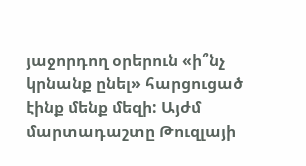յաջորդող օրերուն «ի՞նչ կրնանք ընել» հարցուցած էինք մենք մեզի: Այժմ մարտադաշտը Թուզլայի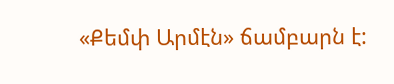«Քեմփ Արմէն» ճամբարն է: